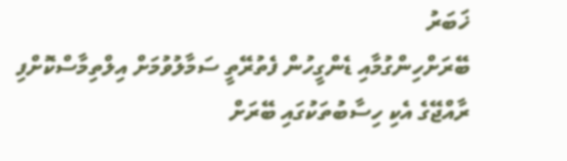ޚަބަރު
ބޭރަށްހިންގުމާއި ޑެންގީހުން ފެތުރޭތީ ސަމާލުވުމަށް އިލްތިމާސްކޮށްފި
ރާއްޖޭގެ އެކި ހިސާބުތަކުގައި ބޭރަށް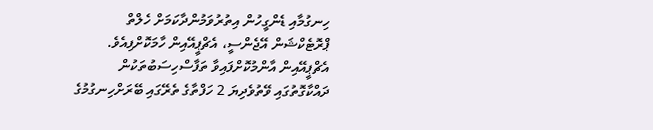ހިނގުމާއި ޑެންގީހުން އިތުރުވަމުންދާކަމަށް ހެލްތް ޕްރޮޓެކްޝަން އޭޖެންސީ، އެޗްޕީއޭއިން ހާމަކޮށްފިއެވެ.
އެޗްޕީއޭއިން އާންމުކޮށްފައިވާ ތަފާސްހިސަބުތަކުން ދައްކާގޮތުގައި ވޭތުވެދިޔަ 2 ހަފްތާގެ ތެރޭގައި ބޭރަށްހިނގުމުގެ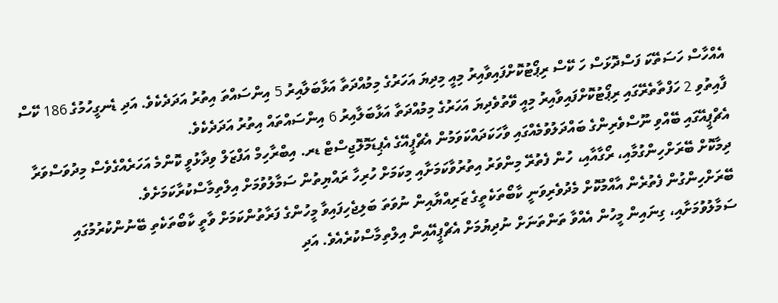އެއްހާސް ހަސަތޭކަ ފަސްދޮޅަސް ހަ ކޭސް ރިޕޯޓުކޮށްފައިވާއިރު މިއީ މިދިޔަ އަހަރުގެ މިމުއްދަތާ އަޅާބަލާއިރު 5 އިންސައްތަ އިތުރު އަދަދެކެވެ. އަދި ޑެނގީހުމުގެ 186 ކޭސް ފާއިތުވި 2 ހަފްތާތެރޭގައި ރިޕޯޓުކޮށްފައިވާއިރު މިއީ ވޭތުވެދިޔަ އަހަރުގެ މިމުއްދަތާ އަޅާބަލާއިރު 6 އިންސައްތައް އިތުރު އަދަދެކެވެ.
އެޗްޕީއޭގައި ބޭއްވި ނޫސްވެރިންގެ ބައްދަލުވުމެއްގައި ވާހަކަދައްކަވަމުން އެޗްޕީއޭގެ އެޕިޑަމޮލޮޖިސްޓް ޑރ. އިބްރާހިމް އަފްޒަލް ވިދާޅުވީ ކޮންމެ އަހަރެއްގެވެސް މިދުވަސްވަރާ ދިމާކޮށް ބޭރަށްހިންގުމާއި، ރޯގާއާއި، ހުން ފެތުރޭ މިންވަރު އިތުރުވާކަމަށާއި މިކަމަށް ހުރިހާ ރައްޔިތުން ސަމާލުވުމަށް އިލްތިމާސްކުރާކަމަށެވެ.
ބޭރަށްހިންގުން ފެތުރެން އާއްމުކޮށް މެދުވެރިވަނީ ކާބޯތަކެތީގެ ޒަރިއްޔާއިން ނުވަތަ ބަލިޖެހިފައިވާ މީހުންގެ ފަރާތުންކަމަށް ވާތީ ކާބޯތަކެތި ބޭނުންކުރުމުގައި ސަމާލުވުމަށާއި، ގިނައިން މީހުން އެއްވާ ތަންތަނަށް ނުދިޔުމަށް އެޗްޕީއޭއިން އިލްތިމާސްކުރެއެވެ. އަދި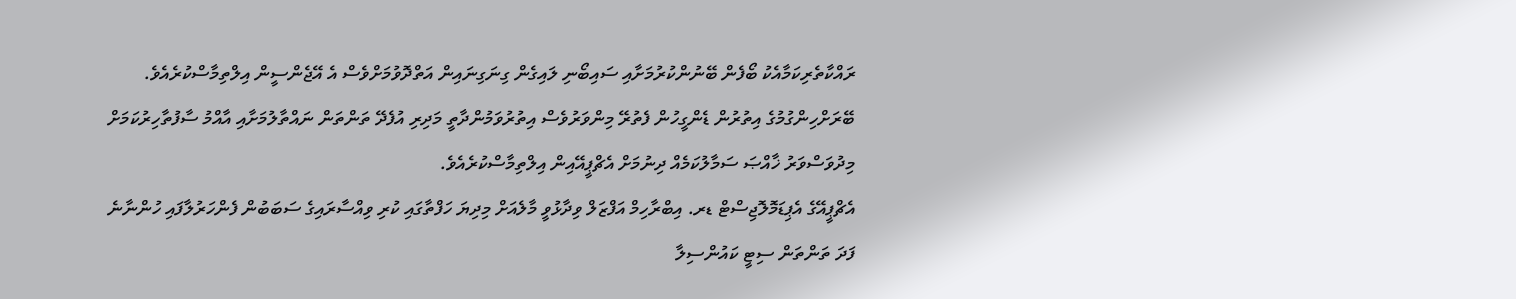ރައްކާތެރިކަމާއެކު ބޯފެން ބޭނުންކުރުމަށާއި ސައިބޯނި ލައިގެން ގިނަގިނައިން އަތްދޮވުމަށްވެސް އެ އޭޖެންސީން އިލްތިމާސްކުރެއެވެ.
ބޭރަށްހިންގުމުގެ އިތުރުން ޑެންގީހުން ފެތުރޭ މިންވަރުވެސް އިތުރުވަމުންދާތީ މަދިރި އުފެދޭ ތަންތަން ނައްތާލުމަށާއި އާއްމު ސާފުތާހިރުކަމަށް މިދުވަސްވަރު ޚާއްޞަ ސަމާލުކަމެއް ދިނުމަށް އެޗްޕީއޭއިން އިލްތިމާސްކުރެއެވެ.
އެޗްޕީއޭގެ އެޕިޑަމޮލޮޖިސްޓް ޑރ. އިބްރާހިމް އަފްޒަލް ވިދާޅުވީ މާލެއަށް މިދިޔަ ހަފްތާގައި ކުރި ވިއްސާރައިގެ ސަބަބުން ފެންހަރުލާފައި ހުންނާނެ ފަދަ ތަންތަން ސިޓީ ކައުންސިލާ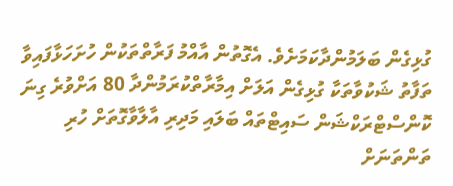ގުޅިގެން ބަލަމުންދާކަމަށެވެ. އެގޮތުން އާއްމު ފަރާތްތަކުން ހުށަހަޅާފައިވާ ތަފާތު ޝަކުވާތަކާ ގުޅިގެން އަލަށް އިމާރާތްކުރަމުންދާ 80 އަށްވުރެ ގިނަ ކޮންސްޓްރަކްޝަން ސައިޓްތައް ބަލައި މަދިރި އާލާވާގޮތަށް ހުރި ތަންތަނަށް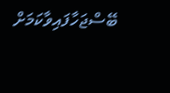ބޭސްޖަހާފައިވާކަމަށް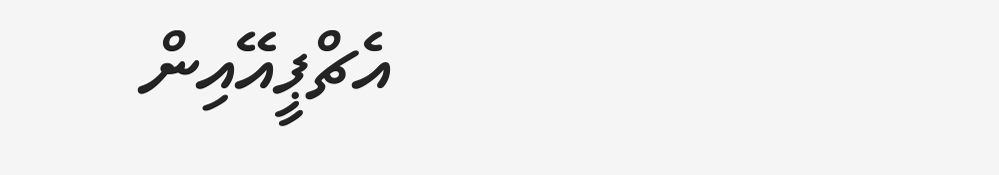އެޗްޕީއޭއިން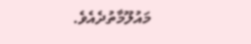މައުލޫމާތުދެއެވެ.